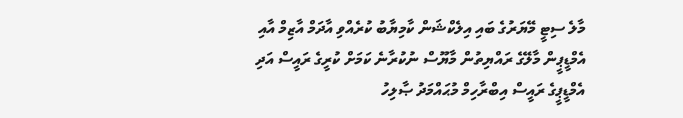މާލެ ސިޓީ މޭޔަރުގެ ބައި އިލެކްޝަން ކާމިޔާބު ކުރެއްވި އާދަމް އާޒިމް އާއި އެމްޑީޕީން މާލޭގެ ރައްޔިތުން މާޔޫސް ނުކުރާނެ ކަމަށް ކުރީގެ ރައީސް އަދި އެމްޑީޕީގެ ރައީސް އިބްރާހިމް މުޙައްމަދު ޞާލިހު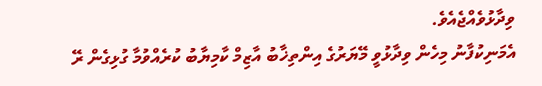ވިދާޅުވެއްޖެއެވެ.
އެމަނިކުފާނު މިހެން ވިދާޅުވީ މޭޔަރުގެ އިންތިޚާބު އާޒިމް ކާމިޔާބު ކުރެއްވުމާ ގުޅިގެން ރޭ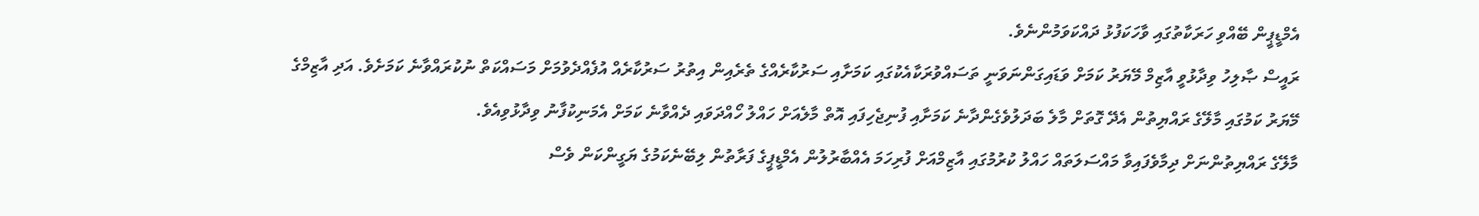އެމްޑީޕީން ބޭއްވި ހަރަކާތުގައި ވާހަކަފުޅު ދައްކަވަމުންނެވެ.
ރައީސް ޞާލިހު ވިދާޅުވީ އާޒިމް މޭޔަރު ކަމަށް ވަޑައިގަންނަވަނީ ތަސައްވުރަކާއެކުގައި ކަމަށާއި ސަރުކާރެއްގެ ތެރެއިން އިތުރު ސަރުކާރެއް އުފެއްދެވުމަށް މަސައްކަތް ނުކުރައްވާނެ ކަމަށެވެ. އަދި އާޒިމްގެ މޭޔަރު ކަމުގައި މާލޭގެ ރައްޔިތުން އެދޭ ގޮތަށް މާލެ ބަދަލުވެގެންދާނެ ކަމަށާއި ފުނިޖެހިފައި އޮތް މާލެއަށް ހައްލު ހޯއްދަވައި ދެއްވާނެ ކަމަށް އެމަނިކުފާނު ވިދާޅުވިއެވެ.
މާލޭގެ ރައްޔިތުންނަށް ދިމާވެފައިވާ މައްސަލަތައް ހައްލު ކުރުމުގައި އާޒިމްއަށް ފުރިހަމަ އެއްބާރުލުން އެމްޑީޕީގެ ފަރާތުން ލިބޭނެކަމުގެ ޔަގީންކަން ވެސް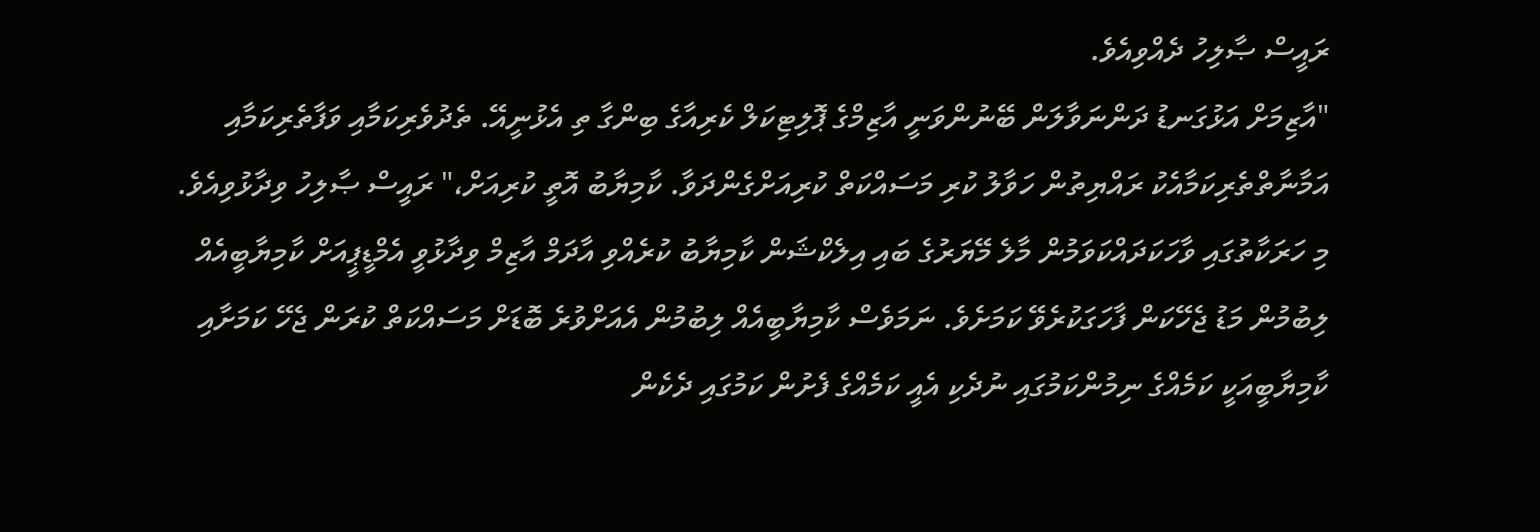ރައީސް ޞާލިހު ދެއްވިއެވެ.
"އާޒިމަށް އަޅުގަނޑު ދަންނަވާލަން ބޭނުންވަނީ އާޒިމްގެ ޕޮލިޓިކަލް ކެރިއާގެ ބިންގާ ތި އެޅުނީއޭ. ތެދުވެރިކަމާއި ވަފާތެރިކަމާއި އަމާނާތްތެރިކަމާއެކު ރައްޔިތުން ހަވާލު ކުރި މަސައްކަތް ކުރިއަށްގެންދަވާ. ކާމިޔާބު އޮތީ ކުރިއަށް،" ރައީސް ޞާލިހު ވިދާޅުވިއެވެ.
މި ހަރަކާތުގައި ވާހަކަދައްކަވަމުން މާލެ މޭޔަރުގެ ބައި އިލެކްޝަން ކާމިޔާބު ކުރެއްވި އާދަމް އާޒިމް ވިދާޅުވީ އެމްޑީޕީއަށް ކާމިޔާބީއެއް ލިބުމުން މަޑު ޖެހޭކަން ފާހަގަކުރެވޭ ކަމަށެވެ. ނަމަވެސް ކާމިޔާބީއެއް ލިބުމުން އެއަށްވުރެ ބޮޑަށް މަސައްކަތް ކުރަން ޖެހޭ ކަމަށާއި ކާމިޔާބީއަކީ ކަމެއްގެ ނިމުންކަމުގައި ނުދެކި އެއީ ކަމެއްގެ ފެށުން ކަމުގައި ދެކެން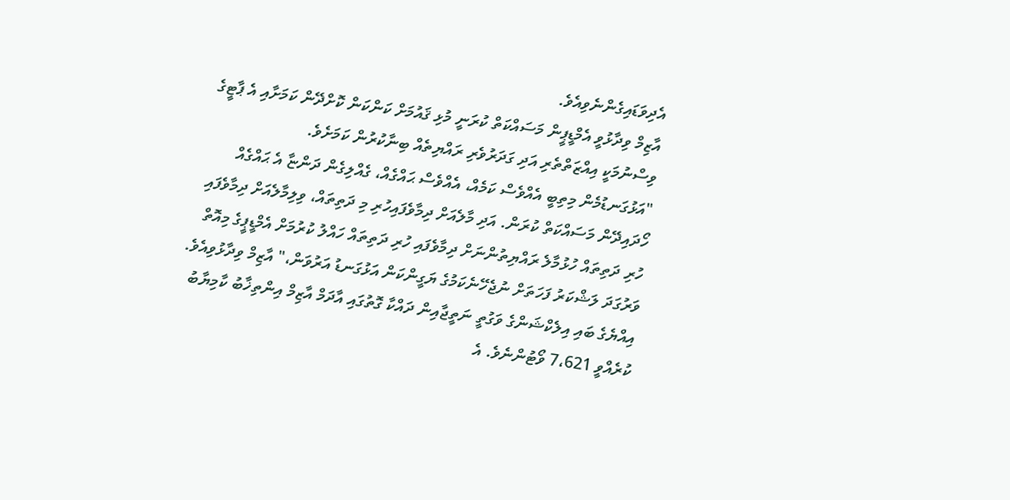އެދިވަޑައިގެންނެވިއެވެ.
އާޒިމް ވިދާޅުވީ އެމްޑީޕީން މަސައްކަތް ކުރަނީ މުޅި ޤައުމަށް ކަންކަން ކޮށްދޭން ކަމަށާއި އެ ޕާޓީގެ ވިސްނުމަކީ އިއްޒަތްތެރި އަދި ގަދަރުވެރި ރައްޔިތެއް ބިނާކުރުން ކަމަށެވެ.
"އަޅުގަނޑުމެން މިތިބީ އެއްވެސް ކަމެއް، އެއްވެސް ޙައްގެއް، ގެއްލިގެން ދަންޏާ އެ ޙައްގެއް ހޯދައިދޭން މަސައްކަތް ކުރަން. އަދި މާލެއަށް ދިމާވެފައިހުރި މި ދަތިތައް، ވިލިމާލެއަށް ދިމާވެފައި ހުރި ދަތިތައް ހުޅުމާލެ ރައްޔިތުންނަށް ދިމާވެފައި ހުރި ދަތިތައް ހައްލު ކުރުމަށް އެމްޑީޕީގެ މިއޮތް ވަރުގަދަ ލަޝްކަރު ފަހަތަށް ނުޖެހޭނެކަމުގެ ޔަގީންކަން އަޅުގަނޑު އަރުވަން،" އާޒިމް ވިދާޅުވިއެވެ.
އިއްޔެގެ ބައި އިލެކްޝަންގެ ވަގުތީ ނަތީޖާއިން ދައްކާ ގޮތުގައި އާދަމް އާޒިމް އިންތިޚާބު ކާމިޔާބު ކުރެއްވީ 7،621 ވޯޓުންނެވެ. އެ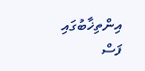އިންތިޚާބުގައި ފަސް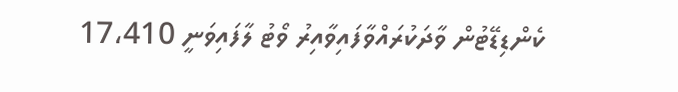ކެންޑިޑޭޓުން ވާދަކުރައްވާފައިވާއިރު ވޯޓު ލާފައިވަނީ 17،410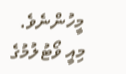މީހުންނެވެ. މިއީ ވޯޓުލުމުގެ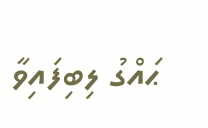ޙައްގު ލިބިފައިވާ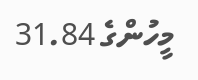މީހުންގެ 31.84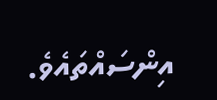އިންސައްތައެވެ.